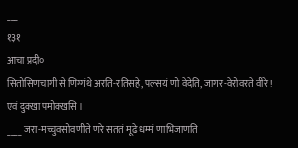___
१३१
आचा प्रदी०
सितोसिणचागी से णिग्गंथे अरति-रतिसहे, पल्सयं णो वेदेति, जागर-वेरोवरते वीरे ! एवं दुक्खा पमोक्खसि ।
____ जरा-मच्चुवसोवणीते णरे सततं मूढे धम्मं णाभिजाणति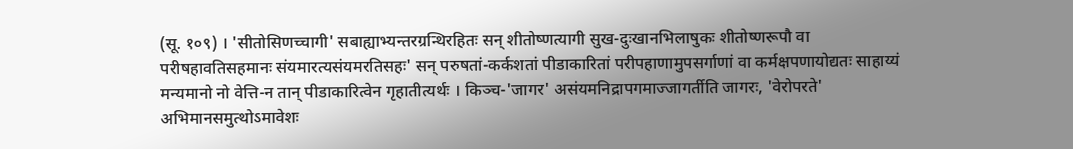(सू. १०९) । 'सीतोसिणच्चागी' सबाह्याभ्यन्तरग्रन्थिरहितः सन् शीतोष्णत्यागी सुख-दुःखानभिलाषुकः शीतोष्णरूपौ वा परीषहावतिसहमानः संयमारत्यसंयमरतिसहः' सन् परुषतां-कर्कशतां पीडाकारितां परीपहाणामुपसर्गाणां वा कर्मक्षपणायोद्यतः साहाय्यं मन्यमानो नो वेत्ति-न तान् पीडाकारित्वेन गृहातीत्यर्थः । किञ्च-'जागर' असंयमनिद्रापगमाज्जागर्तीति जागरः, 'वेरोपरते' अभिमानसमुत्थोऽमावेशः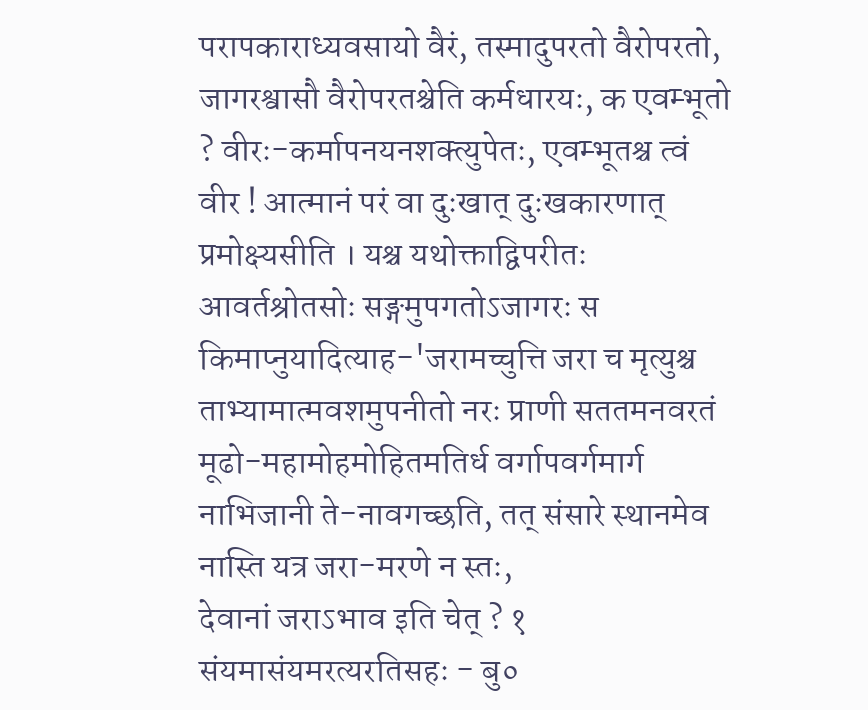परापकाराध्यवसायो वैरं, तस्मादुपरतो वैरोपरतो, जागरश्वासौ वैरोपरतश्चेति कर्मधारयः, क एवम्भूतो ? वीरः-कर्मापनयनशक्त्युपेतः, एवम्भूतश्च त्वं वीर ! आत्मानं परं वा दुःखात् दुःखकारणात् प्रमोक्ष्यसीति । यश्च यथोक्ताद्विपरीतः आवर्तश्रोतसोः सङ्गमुपगतोऽजागरः स किमाप्नुयादित्याह-'जरामच्चुत्ति जरा च मृत्युश्च ताभ्यामात्मवशमुपनीतो नरः प्राणी सततमनवरतं मूढो-महामोहमोहितमतिर्ध वर्गापवर्गमार्ग नाभिजानी ते-नावगच्छति, तत् संसारे स्थानमेव नास्ति यत्र जरा-मरणे न स्तः,
देवानां जराऽभाव इति चेत् ? १ संयमासंयमरत्यरतिसहः - बु०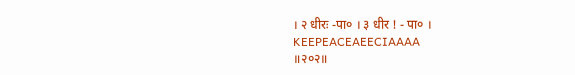। २ धीरः -पा० । ३ धीर ! - पा० ।
KEEPEACEAEECIAAAA
॥२०२॥